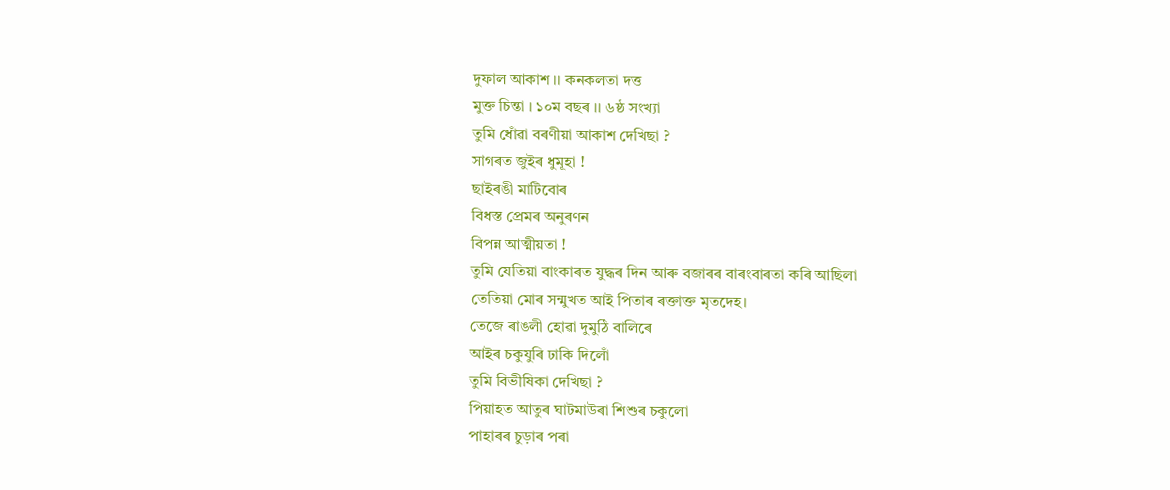দুফাল আকাশ ।। কনকলতা দত্ত
মুক্ত চিন্তা । ১০ম বছৰ ।। ৬ষ্ঠ সংখ্যা
তুমি ধোঁৱা বৰণীয়া আকাশ দেখিছা ?
সাগৰত জুইৰ ধুমূহা !
ছাইৰঙী মাটিবোৰ
বিধস্ত প্ৰেমৰ অনুৰণন
বিপন্ন আত্মীয়তা !
তুমি যেতিয়া বাংকাৰত যুদ্ধৰ দিন আৰু বজাৰৰ বাৰংবাৰতা কৰি আছিলা
তেতিয়া মোৰ সন্মুখত আই পিতাৰ ৰক্তাক্ত মৃতদেহ।
তেজে ৰাঙলী হোৱা দুমুঠি বালিৰে
আইৰ চকুযুৰি ঢাকি দিলোঁ
তুমি বিভীষিকা দেখিছা ?
পিয়াহত আতুৰ ঘাটমাউৰা শিশুৰ চকুলো
পাহাৰৰ চুড়াৰ পৰা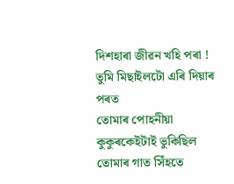দিশহাৰা জীৱন খহি পৰা !
তুমি মিছাইলটো এৰি দিয়াৰ পৰত
তোমাৰ পোহনীয়া কুকুৰকেইটাই ভুকিছিল
তোমাৰ গাত সিঁহতে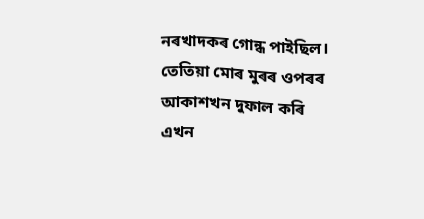নৰখাদকৰ গোন্ধ পাইছিল।
তেতিয়া মোৰ মুৰৰ ওপৰৰ আকাশখন দুফাল কৰি
এখন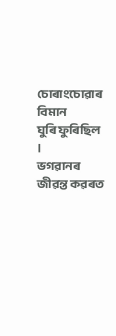চোৰাংচোৱাৰ বিমান
ঘুৰি ফুৰিছিল ।
ভগৱানৰ জীৱন্ত কৱৰত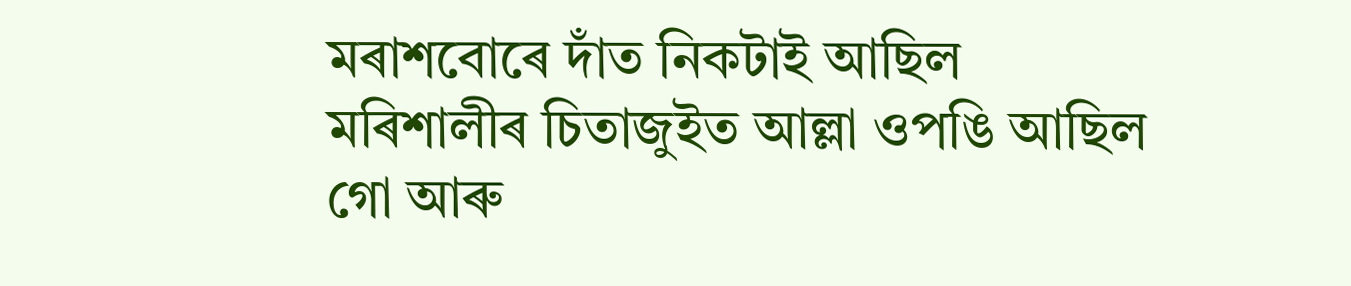মৰাশবোৰে দাঁত নিকটাই আছিল
মৰিশালীৰ চিতাজুইত আল্লা ওপঙি আছিল
গো আৰু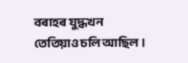বৰাহৰ যুদ্ধখন
তেতিয়াও চলি আছিল ।